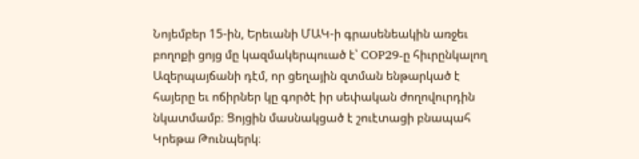Նոյեմբեր 15-ին, Երեւանի ՄԱԿ-ի գրասենեակին առջեւ բողոքի ցոյց մը կազմակերպուած է՝ COP29-ը հիւրընկալող Ազերպայճանի դէմ, որ ցեղային զտման ենթարկած է հայերը եւ ոճիրներ կը գործէ իր սեփական ժողովուրդին նկատմամբ։ Ցոյցին մասնակցած է շուէտացի բնապահ Կրեթա Թունպերկ։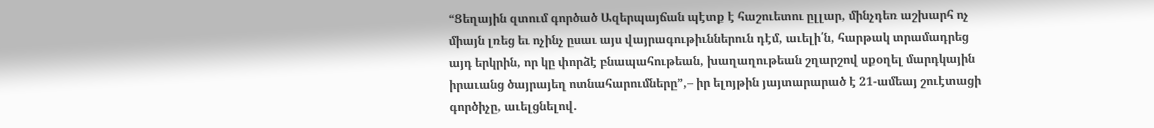“Ցեղային զտում գործած Ազերպայճան պէտք է հաշուետու ըլլար, մինչդեռ աշխարհ ոչ միայն լռեց եւ ոչինչ ըսաւ այս վայրագութիւններուն դէմ, աւելի՛ն, հարթակ տրամադրեց այդ երկրին, որ կը փորձէ բնապահութեան, խաղաղութեան շղարշով սքօղել մարդկային իրաւանց ծայրայեղ ոտնահարումները”,– իր ելոյթին յայտարարած է 21-ամեայ շուէտացի գործիչը, աւելցնելով.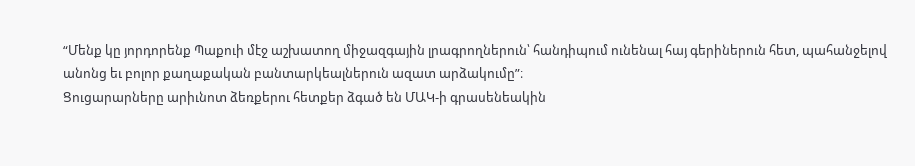“Մենք կը յորդորենք Պաքուի մէջ աշխատող միջազգային լրագրողներուն՝ հանդիպում ունենալ հայ գերիներուն հետ, պահանջելով անոնց եւ բոլոր քաղաքական բանտարկեալներուն ազատ արձակումը”։
Ցուցարարները արիւնոտ ձեռքերու հետքեր ձգած են ՄԱԿ-ի գրասենեակին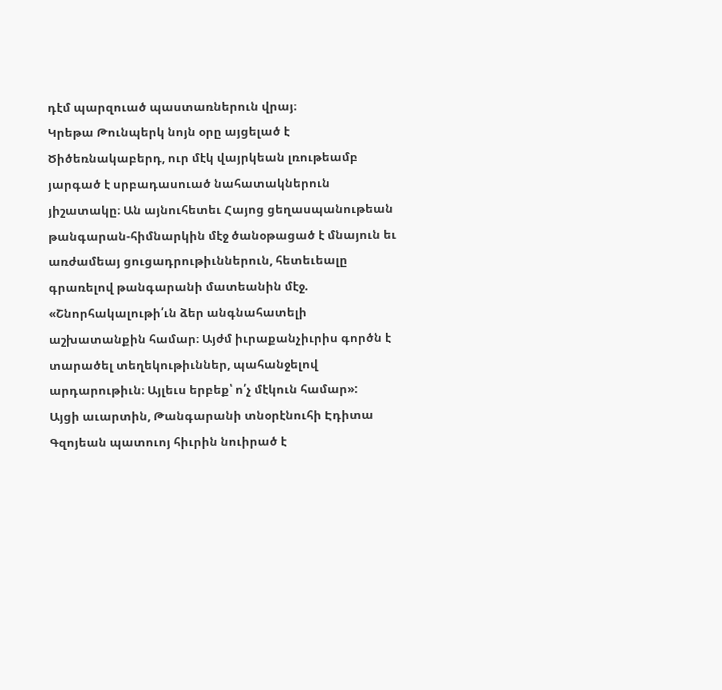դէմ պարզուած պաստառներուն վրայ։
Կրեթա Թունպերկ նոյն օրը այցելած է Ծիծեռնակաբերդ, ուր մէկ վայրկեան լռութեամբ յարգած է սրբադասուած նահատակներուն յիշատակը։ Ան այնուհետեւ Հայոց ցեղասպանութեան թանգարան-հիմնարկին մէջ ծանօթացած է մնայուն եւ առժամեայ ցուցադրութիւններուն, հետեւեալը գրառելով թանգարանի մատեանին մէջ.
«Շնորհակալութի՛ւն ձեր անգնահատելի աշխատանքին համար։ Այժմ իւրաքանչիւրիս գործն է տարածել տեղեկութիւններ, պահանջելով արդարութիւն։ Այլեւս երբեք՝ ո՛չ մէկուն համար»:
Այցի աւարտին, Թանգարանի տնօրէնուհի Էդիտա Գզոյեան պատուոյ հիւրին նուիրած է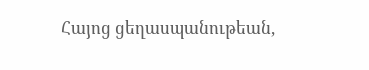Հայոց ցեղասպանութեան,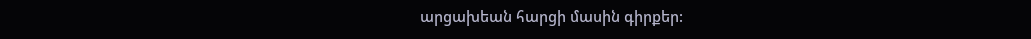արցախեան հարցի մասին գիրքեր: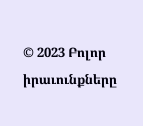© 2023 Բոլոր իրաւունքները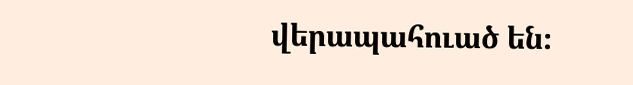վերապահուած են։